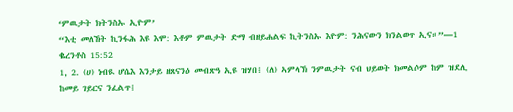‘ምዉታት ክትንስኡ ኢዮም’
“እቲ መለኸት ኪንፋሕ እዩ እሞ: እቶም ምዉታት ድማ ብዘይሐልፍ ኪትንስኡ እዮም: ንሕናውን ክንልወጥ ኢና።”—1 ቈረንቶስ 15:52
1, 2. (ሀ) ነብዪ ሆሴእ እንታይ ዘጸናንዕ መብጽዓ ኢዩ ዝሃበ፧ (ለ) ኣምላኽ ንምዉታት ናብ ህይወት ክመልሶም ከም ዝደሊ ከመይ ገይርና ንፈልጥ፧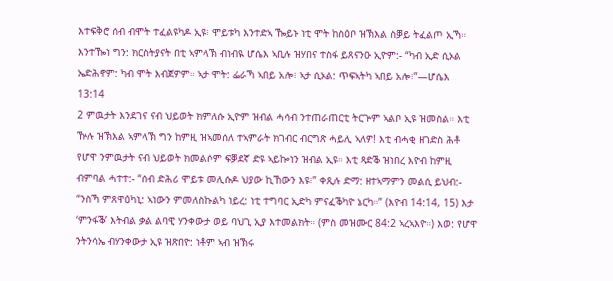እተፍቅሮ ሰብ ብሞት ተፈልዩካዶ ኢዩ፧ ሞይቱካ እንተድኣ ዀይኑ ነቲ ሞት ከስዕቦ ዝኽእል ስቓይ ትፈልጦ ኢኻ። እንተዀነ ግን: ክርስትያናት በቲ ኣምላኽ ብነብዪ ሆሴእ ኣቢሉ ዝሃበና ተስፋ ይጸናንዑ ኢዮም:- “ካብ ኢድ ሲኦል ኤድሕኖም: ካብ ሞት እብጀዎም። ኣታ ሞት: ፌራኻ ኣበይ አሎ፧ ኣታ ሲኦል: ጥፍኣትካ ኣበይ አሎ፧”—ሆሴእ 13:14
2 ምዉታት እንደገና ናብ ህይወት ክምለሱ ኢዮም ዝብል ሓሳብ ንተጠራጠርቲ ትርጕም ኣልቦ ኢዩ ዝመስል። እቲ ዅሉ ዝኽእል ኣምላኽ ግን ከምዚ ዝኣመሰለ ተኣምራት ክገብር ብርግጽ ሓይሊ ኣለዎ! እቲ ብሓቂ ዘገድስ ሕቶ የሆዋ ንምዉታት ናብ ህይወት ክመልሶም ፍቓደኛ ድዩ ኣይኰነን ዝብል ኢዩ። እቲ ጻድቕ ዝነበረ እዮብ ከምዚ ብምባል ሓተተ:- “ሰብ ድሕሪ ሞይቱ መሊሱዶ ህያው ኪኸውን እዩ፧” ቀጺሉ ድማ: ዘተኣማምን መልሲ ይህብ:- “ንስኻ ምጸዋዕካኒ: ኣነውን ምመለስኩልካ ነይረ: ነቲ ተግባር ኢድካ ምናፈቕካዮ ኔርካ።” (እዮብ 14:14, 15) እታ ‘ምንፋቕ’ እትብል ቃል ልባዊ ሃንቀውታ ወይ ባህጊ ኢያ እተመልክት። (ምስ መዝሙር 84:2 ኣረኣእዮ።) እወ: የሆዋ ንትንሳኤ ብሃንቀውታ ኢዩ ዝጽበዮ: ነቶም ኣብ ዝኽሩ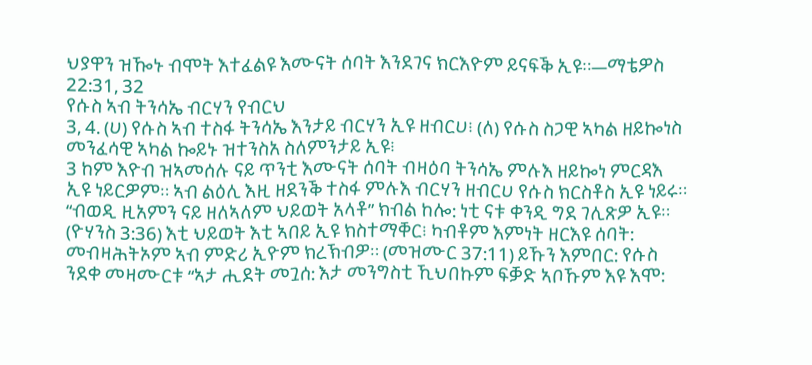ህያዋን ዝዀኑ ብሞት እተፈልዩ እሙናት ሰባት እንደገና ክርእዮም ይናፍቕ ኢዩ።—ማቴዎስ 22:31, 32
የሱስ ኣብ ትንሳኤ ብርሃን የብርህ
3, 4. (ሀ) የሱስ ኣብ ተስፋ ትንሳኤ እንታይ ብርሃን ኢዩ ዘብርሀ፧ (ለ) የሱስ ስጋዊ ኣካል ዘይኰነስ መንፈሳዊ ኣካል ኰይኑ ዝተንስአ ስለምንታይ ኢዩ፧
3 ከም እዮብ ዝኣመሰሉ ናይ ጥንቲ እሙናት ሰባት ብዛዕባ ትንሳኤ ምሉእ ዘይኰነ ምርዳእ ኢዩ ነይርዎም። ኣብ ልዕሊ እዚ ዘደንቕ ተስፋ ምሉእ ብርሃን ዘብርሀ የሱስ ክርስቶስ ኢዩ ነይሩ። “ብወዲ ዚአምን ናይ ዘለኣለም ህይወት አላቶ” ክብል ከሎ: ነቲ ናቱ ቀንዲ ግደ ገሊጽዎ ኢዩ። (ዮሃንስ 3:36) እቲ ህይወት እቲ ኣበይ ኢዩ ክስተማቐር፧ ካብቶም እምነት ዘርእዩ ሰባት: መብዛሕትኦም ኣብ ምድሪ ኢዮም ክረኽብዎ። (መዝሙር 37:11) ይኹን እምበር: የሱስ ንደቀ መዛሙርቱ “ኣታ ሒደት መጓሰ: እታ መንግስቲ ኺህበኩም ፍቓድ ኣቦኹም እዩ እሞ: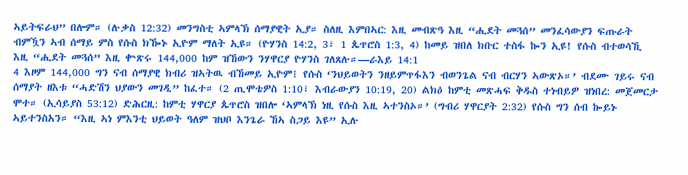ኣይትፍራህ” በሎም። (ሉቃስ 12:32) መንግስቲ ኣምላኽ ሰማያዊት ኢያ። ስለዚ እምበኣር: እዚ መብጽዓ እዚ “ሒደት መጓሰ” መንፈሳውያን ፍጡራት ብምዃን ኣብ ሰማይ ምስ የሱስ ክዀኑ ኢዮም ማለት ኢዩ። (ዮሃንስ 14:2, 3፣ 1 ጴጥሮስ 1:3, 4) ከመይ ዝበለ ክቡር ተስፋ ኰን ኢዩ! የሱስ ብተወሳኺ እዚ “ሒደት መጓሰ” እዚ ቍጽሩ 144,000 ከም ዝኸውን ንሃዋርያ ዮሃንስ ገለጸሉ።—ራእይ 14:1
4 እዞም 144,000 ግን ናብ ሰማያዊ ክብሪ ዝኣትዉ ብኸመይ ኢዮም፧ የሱስ ‘ንህይወትን ንዘይምጥፋእን ብወንጌል ናብ ብርሃን ኣውጽኦ።’ ብደሙ ገይሩ ናብ ሰማያት ዘእቱ “ሓድሽን ህያውን መገዲ” ከፈተ። (2 ጢሞቴዎስ 1:10፣ እብራውያን 10:19, 20) ልክዕ ከምቲ መጽሓፍ ቅዱስ ተነብይዎ ዝነበረ: መጀመርታ ሞተ። (ኢሳይያስ 53:12) ድሕርዚ: ከምቲ ሃዋርያ ጴጥሮስ ዝበሎ ‘ኣምላኽ ነዚ የሱስ እዚ ኣተንስኦ።’ (ግብሪ ሃዋርያት 2:32) የሱስ ግን ሰብ ኰይኑ ኣይተንስአን። “እዚ ኣነ ምእንቲ ህይወት ዓለም ዝህቦ እንጌራ ኸኣ ስጋይ እዩ” ኢሉ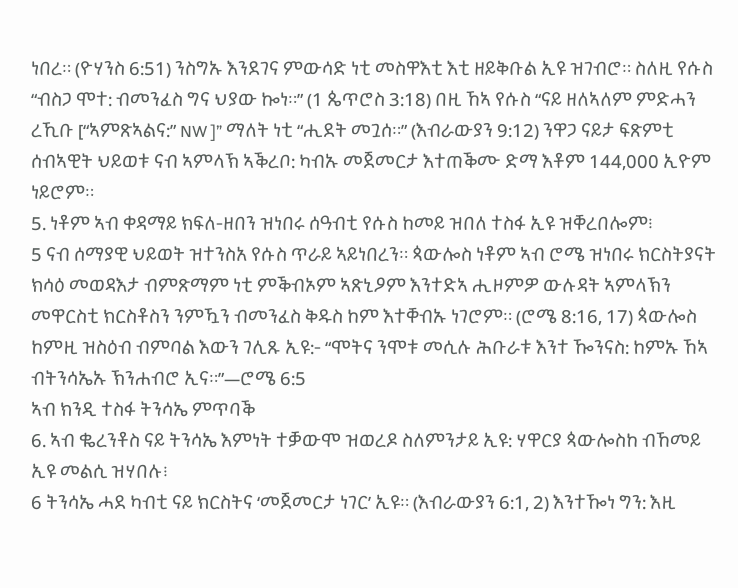ነበረ። (ዮሃንስ 6:51) ንስግኡ እንደገና ምውሳድ ነቲ መስዋእቲ እቲ ዘይቅቡል ኢዩ ዝገብሮ። ስለዚ የሱስ “ብስጋ ሞተ: ብመንፈስ ግና ህያው ኰነ።” (1 ጴጥሮስ 3:18) በዚ ኸኣ የሱስ “ናይ ዘለኣለም ምድሓን ረኺቡ [“ኣምጽኣልና:” NW ]” ማለት ነቲ “ሒደት መጓሰ።” (እብራውያን 9:12) ንዋጋ ናይታ ፍጽምቲ ሰብኣዊት ህይወቱ ናብ ኣምላኽ ኣቕረቦ: ካብኡ መጀመርታ እተጠቕሙ ድማ እቶም 144,000 ኢዮም ነይሮም።
5. ነቶም ኣብ ቀዳማይ ክፍለ-ዘበን ዝነበሩ ሰዓብቲ የሱስ ከመይ ዝበለ ተስፋ ኢዩ ዝቐረበሎም፧
5 ናብ ሰማያዊ ህይወት ዝተንስአ የሱስ ጥራይ ኣይነበረን። ጳውሎስ ነቶም ኣብ ሮሜ ዝነበሩ ክርስትያናት ክሳዕ መወዳእታ ብምጽማም ነቲ ምቕብኦም ኣጽኒዖም እንተድኣ ሒዞምዎ ውሉዳት ኣምላኽን መዋርስቲ ክርስቶስን ንምዃን ብመንፈስ ቅዱስ ከም እተቐብኡ ነገሮም። (ሮሜ 8:16, 17) ጳውሎስ ከምዚ ዝስዕብ ብምባል እውን ገሊጹ ኢዩ:- “ሞትና ንሞቱ መሲሉ ሕቡራቱ እንተ ዀንናስ: ከምኡ ኸኣ ብትንሳኤኡ ኽንሐብሮ ኢና።”—ሮሜ 6:5
ኣብ ክንዲ ተስፋ ትንሳኤ ምጥባቕ
6. ኣብ ቈረንቶስ ናይ ትንሳኤ እምነት ተቓውሞ ዝወረዶ ስለምንታይ ኢዩ: ሃዋርያ ጳውሎስከ ብኸመይ ኢዩ መልሲ ዝሃበሉ፧
6 ትንሳኤ ሓደ ካብቲ ናይ ክርስትና ‘መጀመርታ ነገር’ ኢዩ። (እብራውያን 6:1, 2) እንተዀነ ግን: እዚ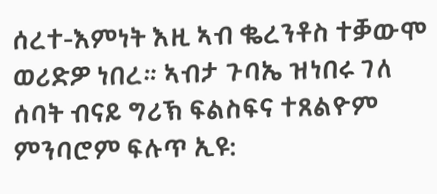ሰረተ-እምነት እዚ ኣብ ቈረንቶስ ተቓውሞ ወሪድዎ ነበረ። ኣብታ ጉባኤ ዝነበሩ ገለ ሰባት ብናይ ግሪኽ ፍልስፍና ተጸልዮም ምንባሮም ፍሉጥ ኢዩ: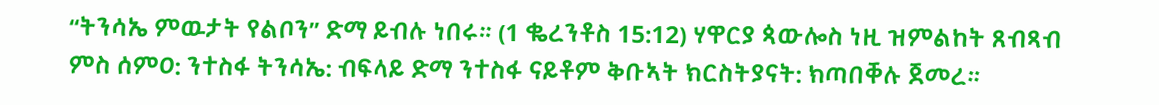“ትንሳኤ ምዉታት የልቦን” ድማ ይብሉ ነበሩ። (1 ቈረንቶስ 15:12) ሃዋርያ ጳውሎስ ነዚ ዝምልከት ጸብጻብ ምስ ሰምዐ: ንተስፋ ትንሳኤ: ብፍላይ ድማ ንተስፋ ናይቶም ቅቡኣት ክርስትያናት: ክጣበቐሉ ጀመረ።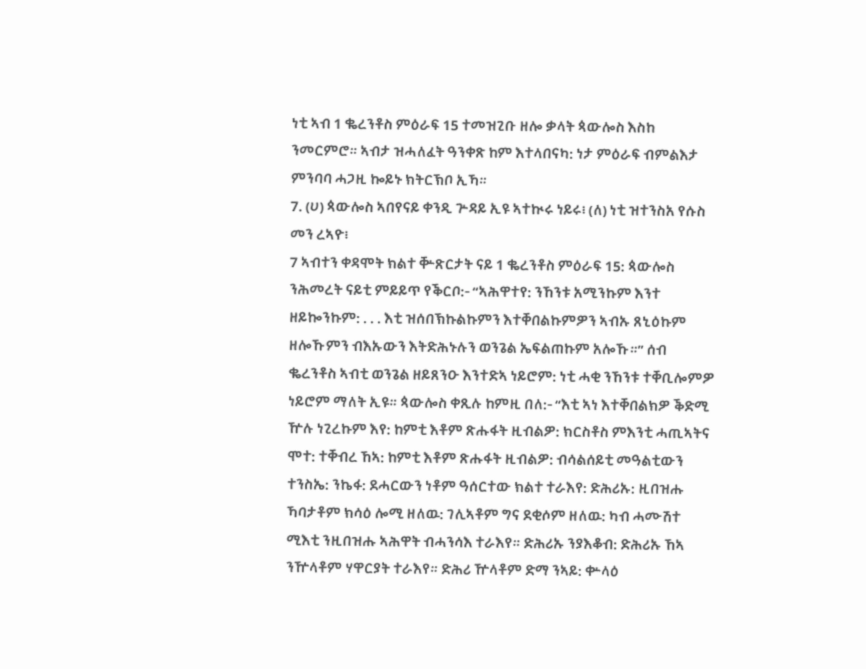ነቲ ኣብ 1 ቈረንቶስ ምዕራፍ 15 ተመዝጊቡ ዘሎ ቃላት ጳውሎስ እስከ ንመርምሮ። ኣብታ ዝሓለፈት ዓንቀጽ ከም እተላበናካ: ነታ ምዕራፍ ብምልእታ ምንባባ ሓጋዚ ኰይኑ ክትርኽቦ ኢኻ።
7. (ሀ) ጳውሎስ ኣበየናይ ቀንዲ ጕዳይ ኢዩ ኣተኲሩ ነይሩ፧ (ለ) ነቲ ዝተንስአ የሱስ መን ረኣዮ፧
7 ኣብተን ቀዳሞት ክልተ ቝጽርታት ናይ 1 ቈረንቶስ ምዕራፍ 15: ጳውሎስ ንሕመረት ናይቲ ምይይጥ የቕርቦ:- “ኣሕዋተየ: ንኸንቱ አሚንኩም እንተ ዘይኰንኩም: . . . እቲ ዝሰበኽኩልኩምን እተቐበልኩምዎን ኣብኡ ጸኒዕኩም ዘሎኹምን ብእኡውን እትድሕኑሉን ወንጌል ኤፍልጠኩም አሎኹ።” ሰብ ቈረንቶስ ኣብቲ ወንጌል ዘይጸንዑ እንተድኣ ነይሮም: ነቲ ሓቂ ንኸንቱ ተቐቢሎምዎ ነይሮም ማለት ኢዩ። ጳውሎስ ቀጺሉ ከምዚ በለ:- “እቲ ኣነ እተቐበልክዎ ቕድሚ ዅሉ ነጊረኩም እየ: ከምቲ እቶም ጽሑፋት ዚብልዎ: ክርስቶስ ምእንቲ ሓጢኣትና ሞተ: ተቐብረ ኸኣ: ከምቲ እቶም ጽሑፋት ዚብልዎ: ብሳልሰይቲ መዓልቲውን ተንስኤ: ንኬፋ: ደሓርውን ነቶም ዓሰርተው ክልተ ተራእየ: ድሕሪኡ: ዚበዝሑ ኻባታቶም ክሳዕ ሎሚ ዘለዉ: ገሊኣቶም ግና ደቂሶም ዘለዉ: ካብ ሓሙሽተ ሚእቲ ንዚበዝሑ ኣሕዋት ብሓንሳእ ተራእየ። ድሕሪኡ ንያእቆብ: ድሕሪኡ ኸኣ ንዅላቶም ሃዋርያት ተራእየ። ድሕሪ ዅላቶም ድማ ንኣይ: ቍላዕ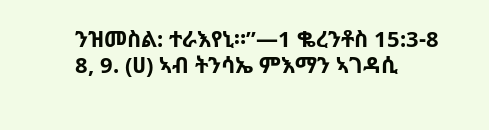ንዝመስል: ተራእየኒ።”—1 ቈረንቶስ 15:3-8
8, 9. (ሀ) ኣብ ትንሳኤ ምእማን ኣገዳሲ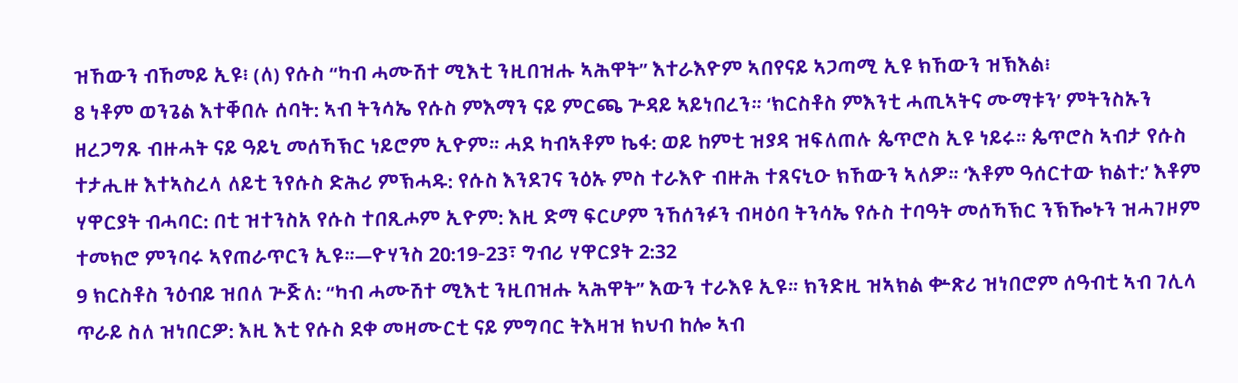ዝኸውን ብኸመይ ኢዩ፧ (ለ) የሱስ “ካብ ሓሙሽተ ሚእቲ ንዚበዝሑ ኣሕዋት” እተራእዮም ኣበየናይ ኣጋጣሚ ኢዩ ክኸውን ዝኽእል፧
8 ነቶም ወንጌል እተቐበሉ ሰባት: ኣብ ትንሳኤ የሱስ ምእማን ናይ ምርጫ ጕዳይ ኣይነበረን። ‘ክርስቶስ ምእንቲ ሓጢኣትና ሙማቱን’ ምትንስኡን ዘረጋግጹ ብዙሓት ናይ ዓይኒ መሰኻኽር ነይሮም ኢዮም። ሓደ ካብኣቶም ኬፋ: ወይ ከምቲ ዝያዳ ዝፍለጠሉ ጴጥሮስ ኢዩ ነይሩ። ጴጥሮስ ኣብታ የሱስ ተታሒዙ እተኣስረላ ለይቲ ንየሱስ ድሕሪ ምኽሓዱ: የሱስ እንደገና ንዕኡ ምስ ተራእዮ ብዙሕ ተጸናኒዑ ክኸውን ኣለዎ። ‘እቶም ዓሰርተው ክልተ:’ እቶም ሃዋርያት ብሓባር: በቲ ዝተንስአ የሱስ ተበጺሖም ኢዮም: እዚ ድማ ፍርሆም ንኸሰንፉን ብዛዕባ ትንሳኤ የሱስ ተባዓት መሰኻኽር ንኽዀኑን ዝሓገዞም ተመክሮ ምንባሩ ኣየጠራጥርን ኢዩ።—ዮሃንስ 20:19-23፣ ግብሪ ሃዋርያት 2:32
9 ክርስቶስ ንዕብይ ዝበለ ጕጅለ: “ካብ ሓሙሽተ ሚእቲ ንዚበዝሑ ኣሕዋት” እውን ተራእዩ ኢዩ። ክንድዚ ዝኣክል ቍጽሪ ዝነበሮም ሰዓብቲ ኣብ ገሊላ ጥራይ ስለ ዝነበርዎ: እዚ እቲ የሱስ ደቀ መዛሙርቲ ናይ ምግባር ትእዛዝ ክህብ ከሎ ኣብ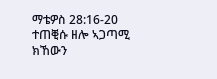ማቴዎስ 28:16-20 ተጠቒሱ ዘሎ ኣጋጣሚ ክኸውን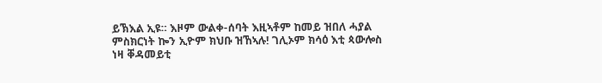ይኽእል ኢዩ። እዞም ውልቀ-ሰባት እዚኣቶም ከመይ ዝበለ ሓያል ምስክርነት ኰን ኢዮም ክህቡ ዝኸኣሉ! ገሊኦም ክሳዕ እቲ ጳውሎስ ነዛ ቐዳመይቲ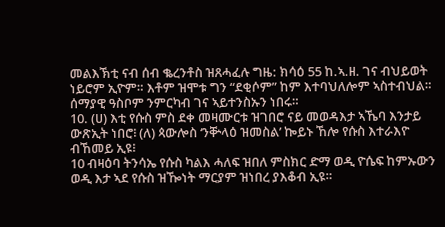መልእኽቲ ናብ ሰብ ቈረንቶስ ዝጸሓፈሉ ግዜ: ክሳዕ 55 ከ.ኣ.ዘ. ገና ብህይወት ነይሮም ኢዮም። እቶም ዝሞቱ ግን “ደቂሶም” ከም እተባህለሎም ኣስተብህል። ሰማያዊ ዓስቦም ንምርካብ ገና ኣይተንስኡን ነበሩ።
10. (ሀ) እቲ የሱስ ምስ ደቀ መዛሙርቱ ዝገበሮ ናይ መወዳእታ ኣኼባ እንታይ ውጽኢት ነበሮ፧ (ለ) ጳውሎስ ‘ንቝላዕ ዝመስል’ ኰይኑ ኸሎ የሱስ እተራእዮ ብኸመይ ኢዩ፧
10 ብዛዕባ ትንሳኤ የሱስ ካልእ ሓለፍ ዝበለ ምስክር ድማ ወዲ ዮሴፍ ከምኡውን ወዲ እታ ኣደ የሱስ ዝዀነት ማርያም ዝነበረ ያእቆብ ኢዩ።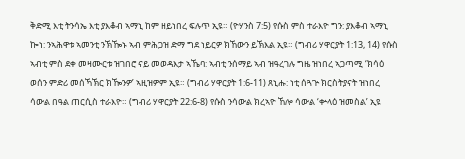ቅድሚ እቲ ትንሳኤ እቲ ያእቆብ ኣማኒ ከም ዘይነበረ ፍሉጥ ኢዩ። (ዮሃንስ 7:5) የሱስ ምስ ተራእዮ ግን: ያእቆብ ኣማኒ ኰነ: ንኣሕዋቱ ኣመንቲ ንኽዀኑ ኣብ ምሕጋዝ ድማ ግደ ነይርዎ ክኸውን ይኽእል ኢዩ። (ግብሪ ሃዋርያት 1:13, 14) የሱስ ኣብቲ ምስ ደቀ መዛሙርቱ ዝገበሮ ናይ መወዳእታ ኣኼባ: ኣብቲ ንሰማይ ኣብ ዝዓረገሉ ግዜ ዝነበረ ኣጋጣሚ ‘ክሳዕ ወሰን ምድሪ መሰኻኽር ክዀንዎ’ ኣዚዝዎም ኢዩ። (ግብሪ ሃዋርያት 1:6-11) ጸኒሑ: ነቲ ሰጓጕ ክርስትያናት ዝነበረ ሳውል በዓል ጠርሲስ ተራእዮ። (ግብሪ ሃዋርያት 22:6-8) የሱስ ንሳውል ክረኣዮ ኸሎ ሳውል ‘ቍላዕ ዝመስል’ ኢዩ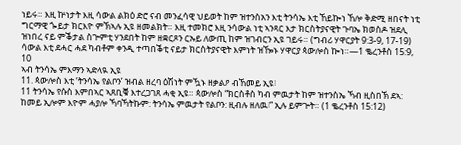ነይሩ። እዚ ኵነታት እዚ ሳውል ልክዕ ድሮ ናብ መንፈሳዊ ህይወት ከም ዝተንስአን እቲ ትንሳኤ እቲ ኸይኰነ ኸሎ ቅድሚ ዘበናት ነቲ ግርማዊ ጐይታ ክርእዮ ምኽኣሉ ኢዩ ዘመልክት። እዚ ተመክሮ እዚ ንሳውል ነቲ ኣንጻር እታ ክርስትያናዊት ጉባኤ ክወስዶ ዝደሊ ዝነበረ ናይ ምቕታል ስጕምቲ ሃንደበት ከም ዘቋርጾን ርኡይ ለውጢ ከም ዝገብርን ኢዩ ገይሩ። (ግብሪ ሃዋርያት 9:3-9, 17-19) ሳውል እቲ ደሓር ሓደ ካብቶም ቀንዲ ተጣበቕቲ ናይታ ክርስትያናዊት እምነት ዝዀኑ ሃዋርያ ጳውሎስ ኰነ።—1 ቈረንቶስ 15:9, 10
ኣብ ትንሳኤ ምእማን ኣድላዪ ኢዩ
11. ጳውሎስ እቲ ‘ትንሳኤ የልቦን’ ዝብል ዘረባ ዕሽነት ምዃኑ ዘቃልዖ ብኸመይ ኢዩ፧
11 ትንሳኤ የሱስ እምበኣር ኣጸቢቑ እተረጋገጸ ሓቂ ኢዩ። ጳውሎስ “ክርስቶስ ካብ ምዉታት ከም ዝተንስኤ ኻብ ዚስበኽ ደኣ: ከመይ ኢሎም እዮም ሓያሎ ኻባኻትኩም: ትንሳኤ ምዉታት የልቦን: ዚብሉ ዘለዉ፧” ኢሉ ይምጕት። (1 ቈረንቶስ 15:12)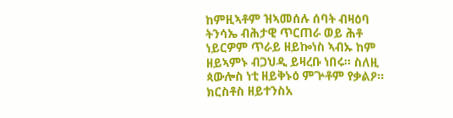ከምዚኣቶም ዝኣመሰሉ ሰባት ብዛዕባ ትንሳኤ ብሕታዊ ጥርጠራ ወይ ሕቶ ነይርዎም ጥራይ ዘይኰነስ ኣብኡ ከም ዘይኣምኑ ብጋህዲ ይዛረቡ ነበሩ። ስለዚ ጳውሎስ ነቲ ዘይቅኑዕ ምጕቶም የቃልዖ። ክርስቶስ ዘይተንስአ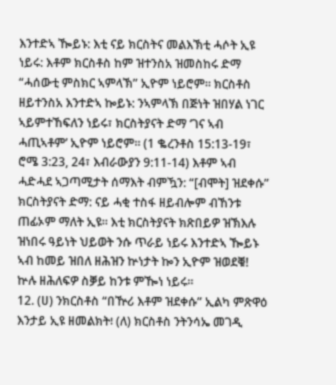እንተድኣ ዀይኑ: እቲ ናይ ክርስትና መልእኽቲ ሓሶት ኢዩ ነይሩ: እቶም ክርስቶስ ከም ዝተንስአ ዝመስከሩ ድማ “ሓሰውቲ ምስክር ኣምላኽ” ኢዮም ነይሮም። ክርስቶስ ዘይተንስአ እንተድኣ ኰይኑ: ንኣምላኽ በጅነት ዝበሃል ነገር ኣይምተኸፍለን ነይሩ፣ ክርስትያናት ድማ ‘ገና ኣብ ሓጢኣቶም’ ኢዮም ነይሮም። (1 ቈረንቶስ 15:13-19፣ ሮሜ 3:23, 24፣ እብራውያን 9:11-14) እቶም ኣብ ሓድሓደ ኣጋጣሚታት ሰማእት ብምዃን: “[ብሞት] ዝደቀሱ” ክርስትያናት ድማ: ናይ ሓቂ ተስፋ ዘይብሎም ብኸንቱ ጠፊኦም ማለት ኢዩ። እቲ ክርስትያናት ክጽበይዎ ዝኽእሉ ዝነበሩ ዓይነት ህይወት ንሱ ጥራይ ነይሩ እንተድኣ ዀይኑ ኣብ ከመይ ዝበለ ዘሕዝን ኵነታት ኰን ኢዮም ዝወደቑ! ኵሉ ዘሕለፍዎ ስቓይ ከንቱ ምዀነ ነይሩ።
12. (ሀ) ንክርስቶስ “በዅሪ እቶም ዝደቀሱ” ኢልካ ምጽዋዕ እንታይ ኢዩ ዘመልክት፧ (ለ) ክርስቶስ ንትንሳኤ መገዲ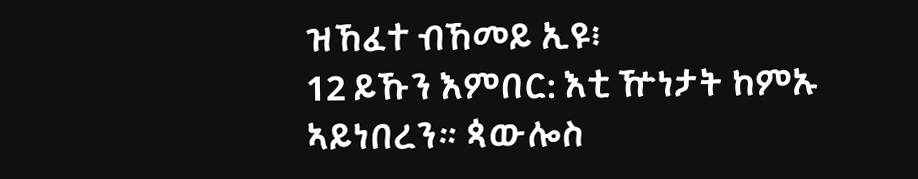ዝኸፈተ ብኸመይ ኢዩ፧
12 ይኹን እምበር: እቲ ዅነታት ከምኡ ኣይነበረን። ጳውሎስ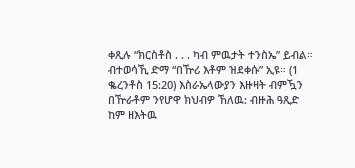ቀጺሉ “ክርስቶስ . . . ካብ ምዉታት ተንስኤ” ይብል። ብተወሳኺ ድማ “በዅሪ እቶም ዝደቀሱ” ኢዩ። (1 ቈረንቶስ 15:20) እስራኤላውያን እዙዛት ብምዃን በዅራቶም ንየሆዋ ክህብዎ ኸለዉ: ብዙሕ ዓጺድ ከም ዘእትዉ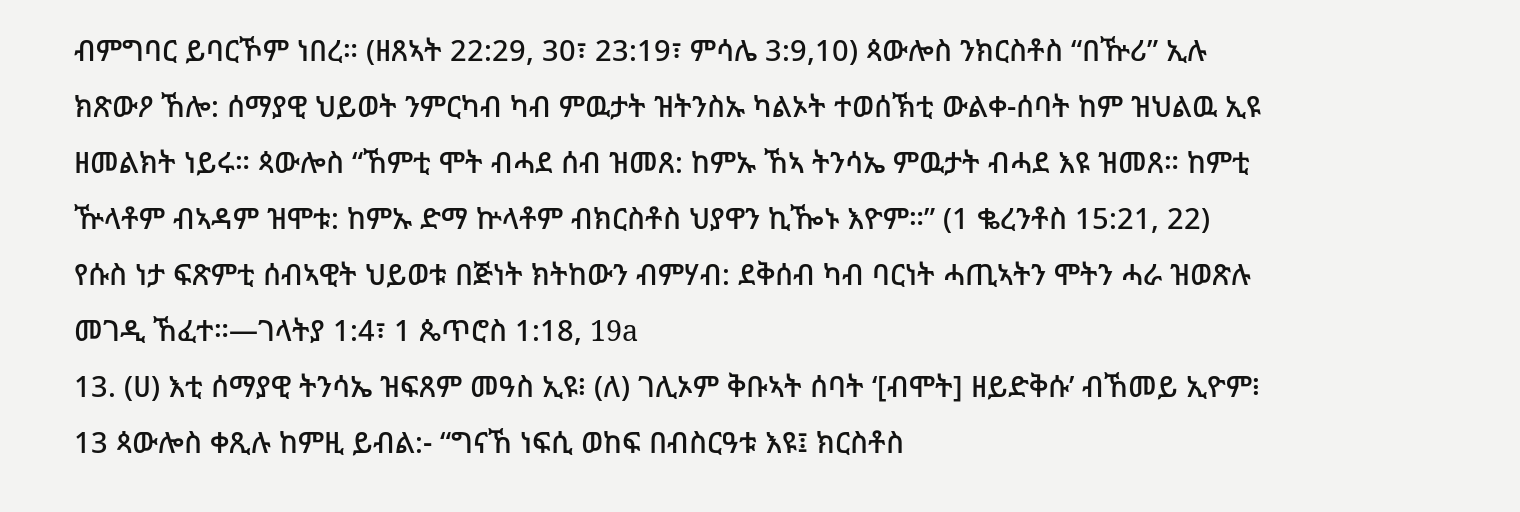ብምግባር ይባርኾም ነበረ። (ዘጸኣት 22:29, 30፣ 23:19፣ ምሳሌ 3:9,10) ጳውሎስ ንክርስቶስ “በዅሪ” ኢሉ ክጽውዖ ኸሎ: ሰማያዊ ህይወት ንምርካብ ካብ ምዉታት ዝትንስኡ ካልኦት ተወሰኽቲ ውልቀ-ሰባት ከም ዝህልዉ ኢዩ ዘመልክት ነይሩ። ጳውሎስ “ኸምቲ ሞት ብሓደ ሰብ ዝመጸ: ከምኡ ኸኣ ትንሳኤ ምዉታት ብሓደ እዩ ዝመጸ። ከምቲ ዅላቶም ብኣዳም ዝሞቱ: ከምኡ ድማ ኵላቶም ብክርስቶስ ህያዋን ኪዀኑ እዮም።” (1 ቈረንቶስ 15:21, 22) የሱስ ነታ ፍጽምቲ ሰብኣዊት ህይወቱ በጅነት ክትከውን ብምሃብ: ደቅሰብ ካብ ባርነት ሓጢኣትን ሞትን ሓራ ዝወጽሉ መገዲ ኸፈተ።—ገላትያ 1:4፣ 1 ጴጥሮስ 1:18, 19a
13. (ሀ) እቲ ሰማያዊ ትንሳኤ ዝፍጸም መዓስ ኢዩ፧ (ለ) ገሊኦም ቅቡኣት ሰባት ‘[ብሞት] ዘይድቅሱ’ ብኸመይ ኢዮም፧
13 ጳውሎስ ቀጺሉ ከምዚ ይብል:- “ግናኸ ነፍሲ ወከፍ በብስርዓቱ እዩ፤ ክርስቶስ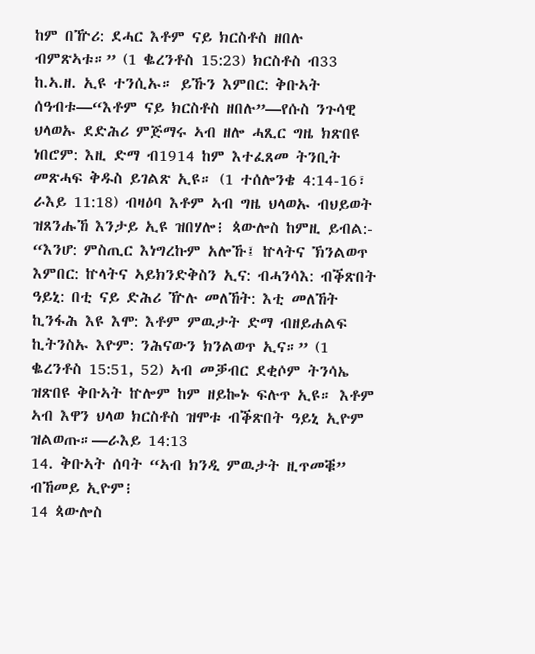ከም በዅሪ: ደሓር እቶም ናይ ክርስቶስ ዘበሉ ብምጽኣቱ።” (1 ቈረንቶስ 15:23) ክርስቶስ ብ33 ከ.ኣ.ዘ. ኢዩ ተንሲኡ። ይኹን እምበር: ቅቡኣት ሰዓብቱ—“እቶም ናይ ክርስቶስ ዘበሉ”—የሱስ ንጉሳዊ ህላወኡ ደድሕሪ ምጅማሩ ኣብ ዘሎ ሓጺር ግዜ ክጽበዩ ነበሮም: እዚ ድማ ብ1914 ከም እተፈጸመ ትንቢት መጽሓፍ ቅዱስ ይገልጽ ኢዩ። (1 ተሰሎንቄ 4:14-16፣ ራእይ 11:18) ብዛዕባ እቶም ኣብ ግዜ ህላወኡ ብህይወት ዝጸንሑኸ እንታይ ኢዩ ዝበሃሎ፧ ጳውሎስ ከምዚ ይብል:- “እንሆ: ምስጢር እነግረኩም አሎኹ፤ ኵላትና ኽንልወጥ እምበር: ኵላትና ኣይክንድቅስን ኢና: ብሓንሳእ: ብቕጽበት ዓይኒ: በቲ ናይ ድሕሪ ዅሉ መለኸት: እቲ መለኸት ኪንፋሕ እዩ እሞ: እቶም ምዉታት ድማ ብዘይሐልፍ ኪትንስኡ እዮም: ንሕናውን ክንልወጥ ኢና።” (1 ቈረንቶስ 15:51, 52) ኣብ መቓብር ደቂሶም ትንሳኤ ዝጽበዩ ቅቡኣት ኵሎም ከም ዘይኰኑ ፍሉጥ ኢዩ። እቶም ኣብ እዋን ህላወ ክርስቶስ ዝሞቱ ብቕጽበት ዓይኒ ኢዮም ዝልወጡ።—ራእይ 14:13
14. ቅቡኣት ሰባት “ኣብ ክንዲ ምዉታት ዚጥመቑ” ብኸመይ ኢዮም፧
14 ጳውሎስ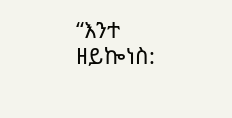“እንተ ዘይኰነስ: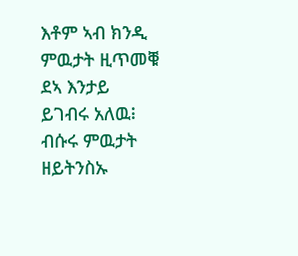እቶም ኣብ ክንዲ ምዉታት ዚጥመቑ ደኣ እንታይ ይገብሩ አለዉ፧ ብሱሩ ምዉታት ዘይትንስኡ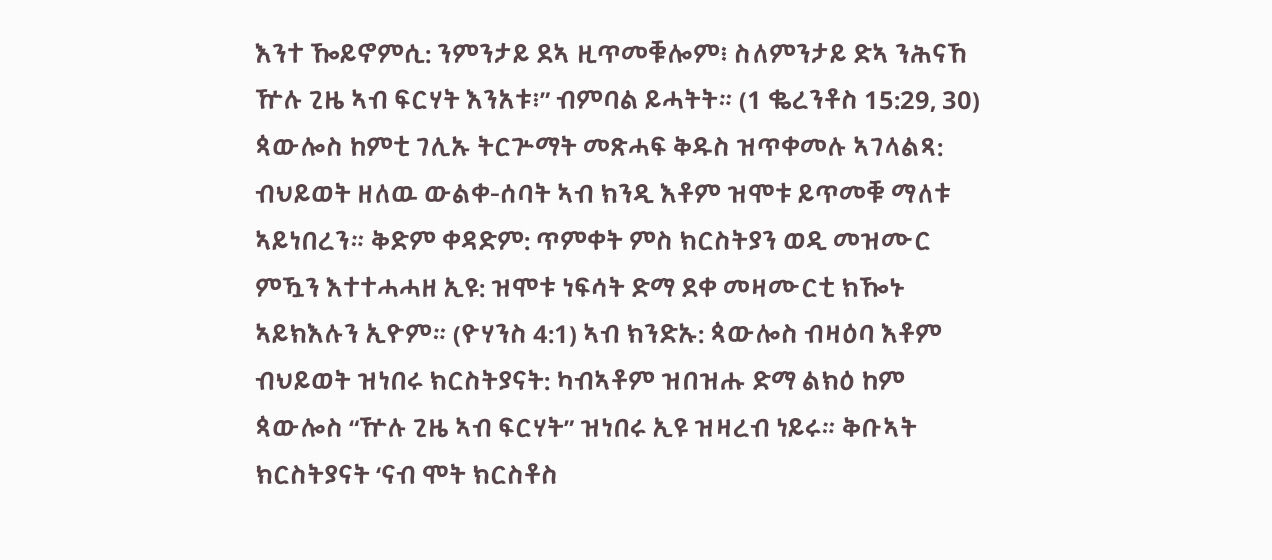እንተ ዀይኖምሲ: ንምንታይ ደኣ ዚጥመቑሎም፧ ስለምንታይ ድኣ ንሕናኸ ዅሉ ጊዜ ኣብ ፍርሃት እንአቱ፧” ብምባል ይሓትት። (1 ቈረንቶስ 15:29, 30) ጳውሎስ ከምቲ ገሊኡ ትርጕማት መጽሓፍ ቅዱስ ዝጥቀመሉ ኣገላልጻ: ብህይወት ዘለዉ ውልቀ-ሰባት ኣብ ክንዲ እቶም ዝሞቱ ይጥመቑ ማለቱ ኣይነበረን። ቅድም ቀዳድም: ጥምቀት ምስ ክርስትያን ወዲ መዝሙር ምዃን እተተሓሓዘ ኢዩ: ዝሞቱ ነፍሳት ድማ ደቀ መዛሙርቲ ክዀኑ ኣይክእሉን ኢዮም። (ዮሃንስ 4:1) ኣብ ክንድኡ: ጳውሎስ ብዛዕባ እቶም ብህይወት ዝነበሩ ክርስትያናት: ካብኣቶም ዝበዝሑ ድማ ልክዕ ከም ጳውሎስ “ዅሉ ጊዜ ኣብ ፍርሃት” ዝነበሩ ኢዩ ዝዛረብ ነይሩ። ቅቡኣት ክርስትያናት ‘ናብ ሞት ክርስቶስ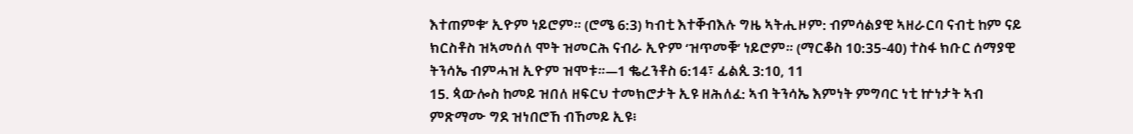እተጠምቁ’ ኢዮም ነይሮም። (ሮሜ 6:3) ካብቲ እተቐብእሉ ግዜ ኣትሒዞም: ብምሳልያዊ ኣዘራርባ ናብቲ ከም ናይ ክርስቶስ ዝኣመሰለ ሞት ዝመርሕ ናብራ ኢዮም ‘ዝጥመቑ’ ነይሮም። (ማርቆስ 10:35-40) ተስፋ ክቡር ሰማያዊ ትንሳኤ ብምሓዝ ኢዮም ዝሞቱ።—1 ቈረንቶስ 6:14፣ ፊልጲ 3:10, 11
15. ጳውሎስ ከመይ ዝበለ ዘፍርህ ተመክሮታት ኢዩ ዘሕለፈ: ኣብ ትንሳኤ እምነት ምግባር ነቲ ኵነታት ኣብ ምጽማሙ ግደ ዝነበሮኸ ብኸመይ ኢዩ፧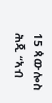15 ጳውሎስ ሕጂ “ኣብ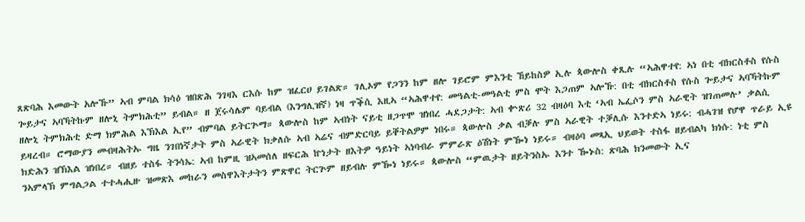ጸጽባሕ እመውት አሎኹ” ኣብ ምባል ክሳዕ ዝበጽሕ ንገዛእ ርእሱ ከም ዝፈርሀ ይገልጽ። ገሊኦም የጋንን ከም ዘሎ ገይሮም ምእንቲ ኸይከስዎ ኢሉ ጳውሎስ ቀጺሉ “ኣሕዋተየ: ኣነ በቲ ብክርስቶስ የሱስ ጐይታና ኣባኻትኩም ዘሎኒ ትምክሕቲ” ይብል። ዘ ጀሩሳሌም ባይብል (እንግሊዝኛ) ነዛ ጥቕሲ እዚኣ “ኣሕዋተየ: መዓልቲ-መዓልቲ ምስ ሞት እጋጠም ኣሎኹ: በቲ ብክርስቶስ የሱስ ጐይታና ኣባኻትኩም ዘሎኒ ትምክሕቲ ድማ ክምሕል እኽእል ኢየ” ብምባል ይትርጕማ። ጳውሎስ ከም ኣብነት ናይቲ ዘጋጥሞ ዝነበረ ሓደጋታት: ኣብ ቍጽሪ 32 ብዛዕባ እቲ ‘ኣብ ኤፌሶን ምስ ኣራዊት ዝገጠመሉ’ ቃልሲ ይዛረብ። ሮማውያን መብዛሕትኡ ግዜ ንገበነኛታት ምስ ኣራዊት ክቃለሱ ኣብ ኣሬና ብምድርባይ ይቐትልዎም ነበሩ። ጳውሎስ ቃል ብቓሉ ምስ ኣራዊት ተቓሊሱ እንተድኣ ነይሩ: ብሓገዝ የሆዋ ጥራይ ኢዩ ክድሕን ዝኽእል ዝነበረ። ብዘይ ተስፋ ትንሳኤ: ኣብ ከምዚ ዝኣመሰለ ዘፍርሕ ኵነታት ዘእትዎ ዓይነት ኣነባብራ ምምራጽ ዕሽነት ምዀነ ነይሩ። ብዛዕባ መጻኢ ህይወት ተስፋ ዘይብልካ ክነሱ: ነቲ ምስ ንኣምላኽ ምግልጋል ተተሓሒዙ ዝመጽእ መከራን መስዋእትታትን ምጽዋር ትርጕም ዘይብሉ ምዀነ ነይሩ። ጳውሎስ “ምዉታት ዘይትንስኡ እንተ ዀኑስ: ጽባሕ ክንመውት ኢና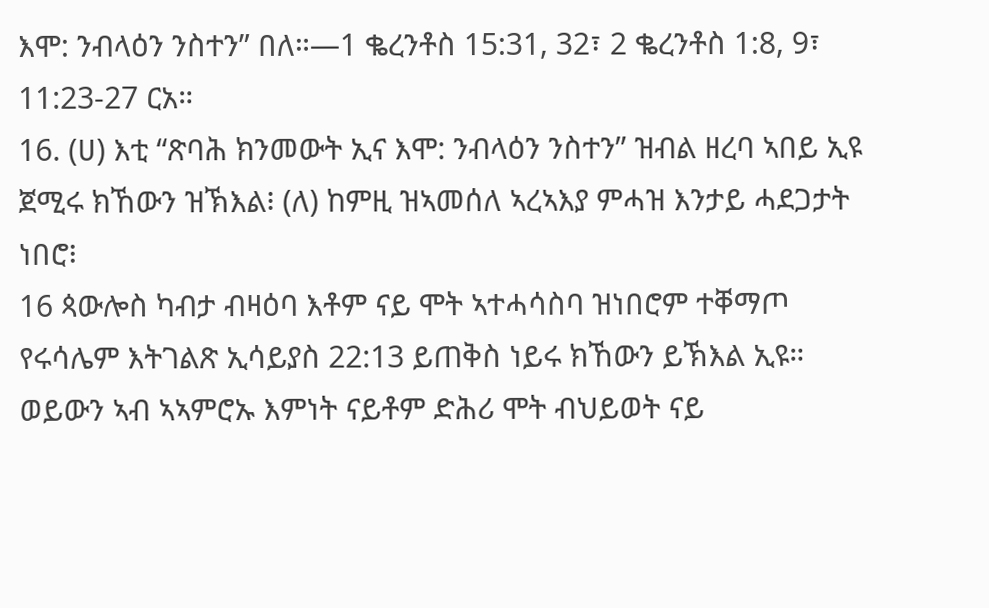እሞ: ንብላዕን ንስተን” በለ።—1 ቈረንቶስ 15:31, 32፣ 2 ቈረንቶስ 1:8, 9፣ 11:23-27 ርአ።
16. (ሀ) እቲ “ጽባሕ ክንመውት ኢና እሞ: ንብላዕን ንስተን” ዝብል ዘረባ ኣበይ ኢዩ ጀሚሩ ክኸውን ዝኽእል፧ (ለ) ከምዚ ዝኣመሰለ ኣረኣእያ ምሓዝ እንታይ ሓደጋታት ነበሮ፧
16 ጳውሎስ ካብታ ብዛዕባ እቶም ናይ ሞት ኣተሓሳስባ ዝነበሮም ተቐማጦ የሩሳሌም እትገልጽ ኢሳይያስ 22:13 ይጠቅስ ነይሩ ክኸውን ይኽእል ኢዩ። ወይውን ኣብ ኣኣምሮኡ እምነት ናይቶም ድሕሪ ሞት ብህይወት ናይ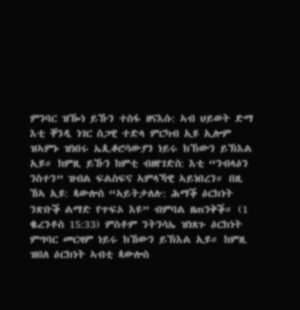ምንባር ዝዀነ ይኹን ተስፋ ዘናእሱ: ኣብ ህይወት ድማ እቲ ቐንዲ ነገር ስጋዊ ተድላ ምርካብ ኢዩ ኢሎም ዝኣምኑ ዝነበሩ ኤጲቆሮሳውያን ነይሩ ክኽውን ይኽእል ኢዩ። ከምዚ ይኹን ከምቲ ብዘየገድስ: እቲ “ንብላዕን ንስተን” ዝብል ፍልስፍና ኣምላኻዊ ኣይነበረን። በዚ ኸኣ ኢዩ: ጳውሎስ “ኣይትታለሉ: ሕማቕ ዕርክነት ንጽቡቕ ልማድ የጥፍኦ እዩ” ብምባል ዘጠንቅቕ። (1 ቈረንቶስ 15:33) ምስቶም ንትንሳኤ ዝነጸጉ ዕርክነት ምግባር መርዛም ነይሩ ክኸውን ይኽእል ኢዩ። ከምዚ ዝበለ ዕርክነት ኣብቲ ጳውሎስ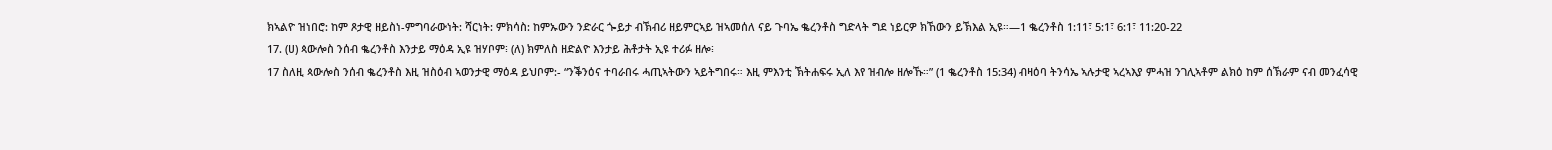ክኣልዮ ዝነበሮ: ከም ጾታዊ ዘይስነ-ምግባራውነት: ሻርነት: ምክሳስ: ከምኡውን ንድራር ጐይታ ብኽብሪ ዘይምርኣይ ዝኣመሰለ ናይ ጉባኤ ቈረንቶስ ግድላት ግደ ነይርዎ ክኸውን ይኽእል ኢዩ።—1 ቈረንቶስ 1:11፣ 5:1፣ 6:1፣ 11:20-22
17. (ሀ) ጳውሎስ ንሰብ ቈረንቶስ እንታይ ማዕዳ ኢዩ ዝሃቦም፧ (ለ) ክምለስ ዘድልዮ እንታይ ሕቶታት ኢዩ ተሪፉ ዘሎ፧
17 ስለዚ ጳውሎስ ንሰብ ቈረንቶስ እዚ ዝስዕብ ኣወንታዊ ማዕዳ ይህቦም:- “ንቕንዕና ተባራበሩ ሓጢኣትውን ኣይትግበሩ። እዚ ምእንቲ ኽትሐፍሩ ኢለ እየ ዝብሎ ዘሎኹ።” (1 ቈረንቶስ 15:34) ብዛዕባ ትንሳኤ ኣሉታዊ ኣረኣእያ ምሓዝ ንገሊኣቶም ልክዕ ከም ሰኽራም ናብ መንፈሳዊ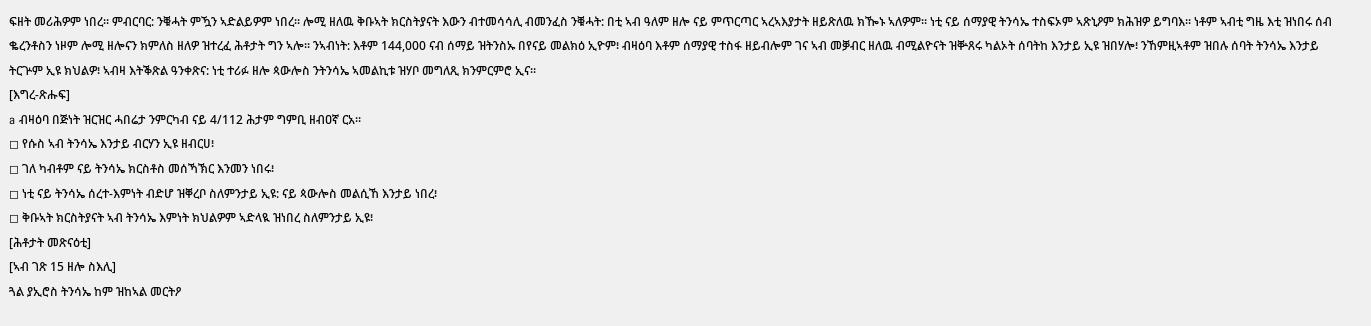ፍዘት መሪሕዎም ነበረ። ምብርባር: ንቑሓት ምዃን ኣድልይዎም ነበረ። ሎሚ ዘለዉ ቅቡኣት ክርስትያናት እውን ብተመሳሳሊ ብመንፈስ ንቑሓት: በቲ ኣብ ዓለም ዘሎ ናይ ምጥርጣር ኣረኣእያታት ዘይጽለዉ ክዀኑ ኣለዎም። ነቲ ናይ ሰማያዊ ትንሳኤ ተስፍኦም ኣጽኒዖም ክሕዝዎ ይግባእ። ነቶም ኣብቲ ግዜ እቲ ዝነበሩ ሰብ ቈረንቶስን ነዞም ሎሚ ዘሎናን ክምለስ ዘለዎ ዝተረፈ ሕቶታት ግን ኣሎ። ንኣብነት: እቶም 144,000 ናብ ሰማይ ዝትንስኡ በየናይ መልክዕ ኢዮም፧ ብዛዕባ እቶም ሰማያዊ ተስፋ ዘይብሎም ገና ኣብ መቓብር ዘለዉ ብሚልዮናት ዝቝጸሩ ካልኦት ሰባትከ እንታይ ኢዩ ዝበሃሎ፧ ንኸምዚኣቶም ዝበሉ ሰባት ትንሳኤ እንታይ ትርጕም ኢዩ ክህልዎ፧ ኣብዛ እትቕጽል ዓንቀጽና: ነቲ ተሪፉ ዘሎ ጳውሎስ ንትንሳኤ ኣመልኪቱ ዝሃቦ መግለጺ ክንምርምሮ ኢና።
[እግረ-ጽሑፍ]
a ብዛዕባ በጅነት ዝርዝር ሓበሬታ ንምርካብ ናይ 4/112 ሕታም ግምቢ ዘብዐኛ ርአ።
◻ የሱስ ኣብ ትንሳኤ እንታይ ብርሃን ኢዩ ዘብርሀ፧
◻ ገለ ካብቶም ናይ ትንሳኤ ክርስቶስ መሰኻኽር እንመን ነበሩ፧
◻ ነቲ ናይ ትንሳኤ ሰረተ-እምነት ብድሆ ዝቐረቦ ስለምንታይ ኢዩ: ናይ ጳውሎስ መልሲኸ እንታይ ነበረ፧
◻ ቅቡኣት ክርስትያናት ኣብ ትንሳኤ እምነት ክህልዎም ኣድላዪ ዝነበረ ስለምንታይ ኢዩ፧
[ሕቶታት መጽናዕቲ]
[ኣብ ገጽ 15 ዘሎ ስእሊ]
ጓል ያኢሮስ ትንሳኤ ከም ዝከኣል መርትዖ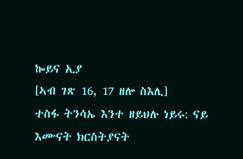ኰይና ኢያ
[ኣብ ገጽ 16, 17 ዘሎ ስእሊ]
ተስፋ ትንሳኤ እንተ ዘይህሉ ነይሩ: ናይ እሙናት ክርስትያናት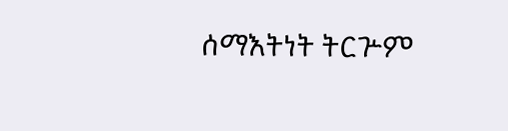ሰማእትነት ትርጕም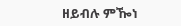ዘይብሉ ምዀነ